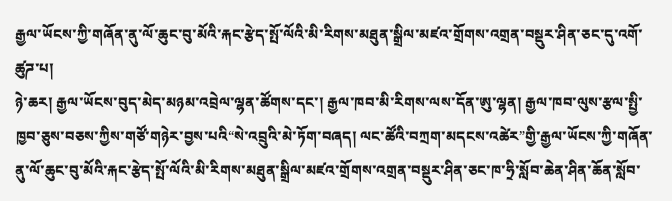རྒྱལ་ཡོངས་ཀྱི་གཞོན་ནུ་ལོ་ཆུང་བུ་མོའི་རྐང་རྩེད་སྤོ་ལོའི་མི་རིགས་མཐུན་སྒྲིལ་མཛའ་གྲོགས་འགྲན་བསྡུར་ཤིན་ཅང་དུ་འགོ་ཚུཌ་པ།
ཉེ་ཆར། རྒྱལ་ཡོངས་བུད་མེད་མཉམ་འབྲེལ་ལྷན་ཚོགས་དང་། རྒྱལ་ཁབ་མི་རིགས་ལས་དོན་ཨུ་ལྷན། རྒྱལ་ཁབ་ལུས་རྩལ་སྤྱི་ཁྱབ་ཅུས་བཅས་ཀྱིས་གཙོ་གཉེར་བྱས་པའི“སེ་འབྲུའི་མེ་ཏོག་བཞད། ལང་ཚོའི་བཀྲག་མདངས་འཚེར”གྱི་རྒྱལ་ཡོངས་ཀྱི་གཞོན་ནུ་ལོ་ཆུང་བུ་མོའི་རྐང་རྩེད་སྤོ་ལོའི་མི་རིགས་མཐུན་སྒྲིལ་མཛའ་གྲོགས་འགྲན་བསྡུར་ཤིན་ཅང་ཁ་ཧྲི་སློབ་ཆེན་ཤིན་ཆོན་སློབ་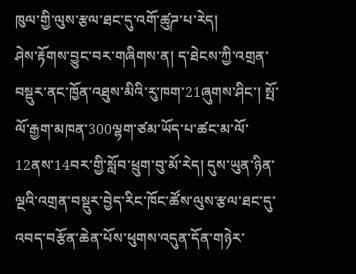ཁུལ་གྱི་ལུས་རྩལ་ཐང་དུ་འགོ་ཚུཌ་པ་རེད།
ཤེས་རྟོགས་བྱུང་བར་གཞིགས་ན། ད་ཐེངས་ཀྱི་འགྲན་བསྡུར་ནང་ཁྱོན་འཐུས་མིའི་རུ་ཁག་21ཞུགས་ཤིང་། སྤོ་ལོ་རྒྱག་མཁན་300ལྷག་ཙམ་ཡོད་པ་ཚང་མ་ལོ་12ནས་14བར་གྱི་སློབ་ཕྲུག་བུ་མོ་རེད། དུས་ཡུན་ཉིན་ལྔའི་འགྲན་བསྡུར་བྱེད་རིང་ཁོང་ཚོས་ལུས་རྩལ་ཐང་དུ་འབད་བརྩོན་ཆེན་པོས་ཕུགས་འདུན་དོན་གཉེར་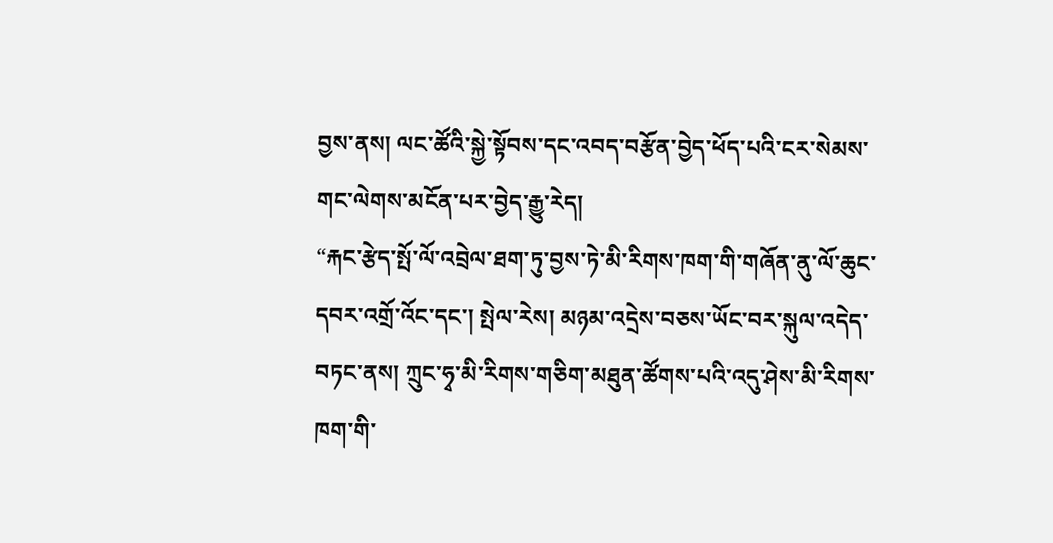བྱས་ནས། ལང་ཚོའི་སྐྱེ་སྟོབས་དང་འབད་བརྩོན་བྱེད་ཕོད་པའི་ངར་སེམས་གང་ལེགས་མངོན་པར་བྱེད་རྒྱུ་རེད།
“རྐང་རྩེད་སྤོ་ལོ་འབྲེལ་ཐག་ཏུ་བྱས་ཏེ་མི་རིགས་ཁག་གི་གཞོན་ནུ་ལོ་ཆུང་དབར་འགྲོ་འོང་དང་། སྤེལ་རེས། མཉམ་འདྲེས་བཅས་ཡོང་བར་སྐུལ་འདེད་བཏང་ནས། ཀྲུང་ཧྭ་མི་རིགས་གཅིག་མཐུན་ཚོགས་པའི་འདུ་ཤེས་མི་རིགས་ཁག་གི་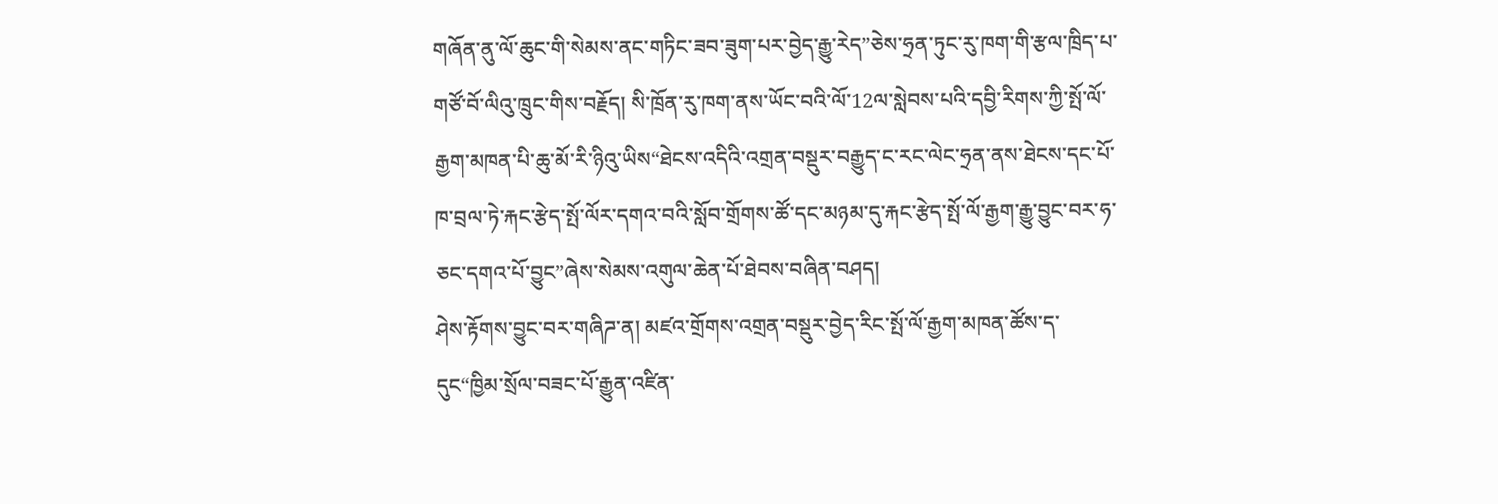གཞོན་ནུ་ལོ་ཆུང་གི་སེམས་ནང་གཏིང་ཟབ་ཟུག་པར་བྱེད་རྒྱུ་རེད”ཅེས་ཧྲན་ཏུང་རུ་ཁག་གི་རྩལ་ཁྲིད་པ་གཙོ་བོ་ལིའུ་ཁྲུང་གིས་བརྗོད། སི་ཁྲོན་རུ་ཁག་ནས་ཡོང་བའི་ལོ་12ལ་སླེབས་པའི་དབྱི་རིགས་ཀྱི་སྤོ་ལོ་རྒྱག་མཁན་པི་ཆུ་མོ་རི་ཉིའུ་ཡིས“ཐེངས་འདིའི་འགྲན་བསྡུར་བརྒྱུད་ང་རང་ལེང་ཧྲན་ནས་ཐེངས་དང་པོ་ཁ་བྲལ་ཏེ་རྐང་རྩེད་སྤོ་ལོར་དགའ་བའི་སློབ་གྲོགས་ཚོ་དང་མཉམ་དུ་རྐང་རྩེད་སྤོ་ལོ་རྒྱག་རྒྱུ་བྱུང་བར་ཧ་ཅང་དགའ་པོ་བྱུང”ཞེས་སེམས་འགུལ་ཆེན་པོ་ཐེབས་བཞིན་བཤད།
ཤེས་རྟོགས་བྱུང་བར་གཞིཌ་ན། མཛའ་གྲོགས་འགྲན་བསྡུར་བྱེད་རིང་སྤོ་ལོ་རྒྱག་མཁན་ཚོས་ད་དུང“ཁྱིམ་སྲོལ་བཟང་པོ་རྒྱུན་འཛིན་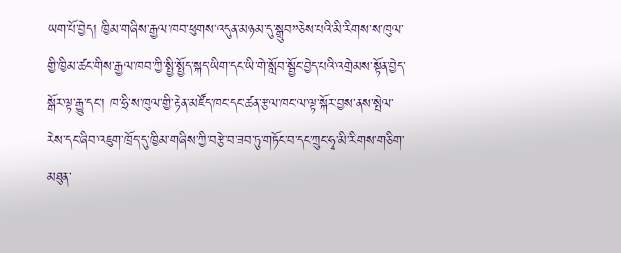ཡག་པོ་བྱེད། ཁྱིམ་གཞིས་རྒྱལ་ཁབ་ཕུགས་འདུན་མཉམ་དུ་སྒྲུབ”ཅེས་པའི་མི་རིགས་ས་ཁུལ་གྱི་ཁྱིམ་ཚང་གིས་རྒྱལ་ཁབ་ཀྱི་སྤྱི་སྤྱོད་སྐད་ཡིག་དང་ཡི་གེ་སློབ་སྦྱོང་བྱེད་པའི་འགྲེམས་སྟོན་བྱེད་སྒོར་ལྟ་རྒྱུ་དང་། ཁ་ཧྲི་ས་ཁུལ་གྱི་རྟེན་མཛོད་ཁང་དང་ཚན་རྩལ་ཁང་ལ་ལྟ་སྐོར་བྱས་ནས་སྤེལ་རེས་དང་ཞིབ་འཇུག་ཁྲོད་དུ་ཁྱིམ་གཞིས་ཀྱི་བརྩེ་བ་ཟབ་ཏུ་གཏོང་བ་དང་ཀྲུང་ཧྭ་མི་རིགས་གཅིག་མཐུན་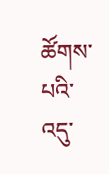ཚོགས་པའི་འདུ་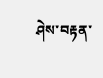ཤེས་བརྟན་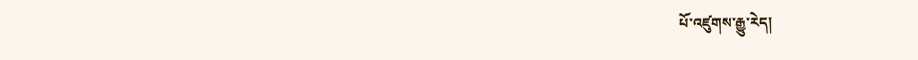པོ་འཛུགས་རྒྱུ་རེད།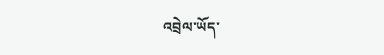འབྲེལ་ཡོད་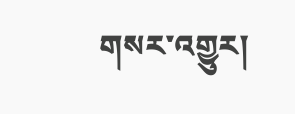གསར་འགྱུར།